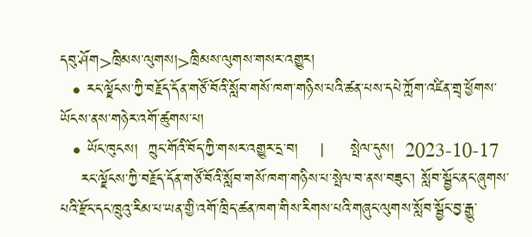དབུ་ཤོག>ཁྲིམས་ལུགས།>ཁྲིམས་ལུགས་གསར་འགྱུར།
  • རང་ལྗོངས་ཀྱི་བརྗོད་དོན་གཙོ་བོའི་སློབ་གསོ་ཁག་གཉིས་པའི་ཚན་པས་དཔེ་ཀློག་འཛིན་གྲྭ་ཕྱོགས་ཡོངས་ནས་གཉེར་འགོ་ཚུགས་པ།
  • ཡོང་ཁུངས།  ཀྲུང་གོའི་བོད་ཀྱི་གསར་འགྱུར་དྲ་བ།    |     སྤེལ་དུས།  2023-10-17
    རང་ལྗོངས་ཀྱི་བརྗོད་དོན་གཙོ་བོའི་སློབ་གསོ་ཁག་གཉིས་པ་སྤེལ་བ་ནས་བཟུང་། སློབ་སྦྱོང་ནང་ཞུགས་པའི་རྫོང་དང་ཁྲུའུ་རིམ་པ་ཡན་གྱི་འགོ་ཁྲིད་ཚན་ཁག་གིས་རིགས་པའི་གཞུང་ལུགས་སློབ་སྦྱོང་བྱ་རྒྱུ་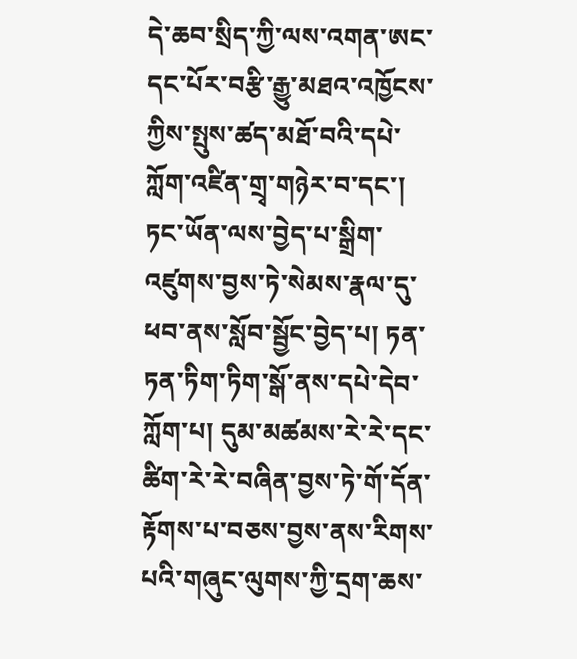དེ་ཆབ་སྲིད་ཀྱི་ལས་འགན་ཨང་དང་པོར་བརྩི་རྒྱུ་མཐའ་འཁྱོངས་ཀྱིས་སྤུས་ཚད་མཐོ་བའི་དཔེ་ཀློག་འཛིན་གྲྭ་གཉེར་བ་དང་། ཏང་ཡོན་ལས་བྱེད་པ་སྒྲིག་འཛུགས་བྱས་ཏེ་སེམས་རྣལ་དུ་ཕབ་ནས་སློབ་སྦྱོང་བྱེད་པ། ཏན་ཏན་ཏིག་ཏིག་སྒོ་ནས་དཔེ་དེབ་ཀློག་པ། དུམ་མཚམས་རེ་རེ་དང་ཚིག་རེ་རེ་བཞིན་བྱས་ཏེ་གོ་དོན་རྟོགས་པ་བཅས་བྱས་ནས་རིགས་པའི་གཞུང་ལུགས་ཀྱི་དྲག་ཆས་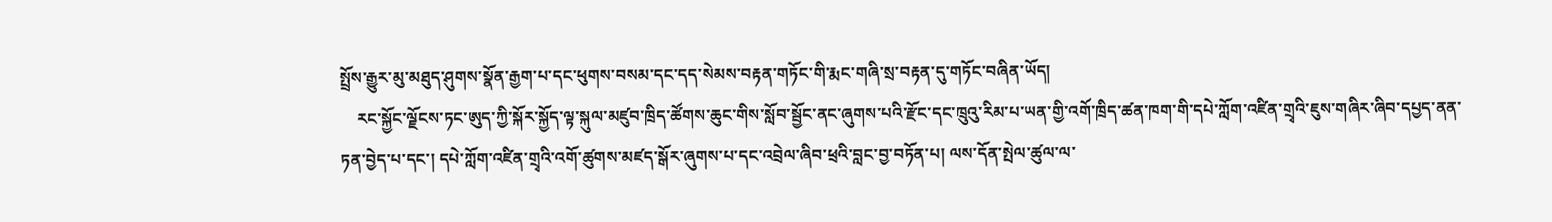སྤྲོས་རྒྱུར་མུ་མཐུད་ཤུགས་སྣོན་རྒྱག་པ་དང་ཕུགས་བསམ་དང་དད་སེམས་བརྟན་གཏོང་གི་རྨང་གཞི་སྲ་བརྟན་དུ་གཏོང་བཞིན་ཡོད།
    རང་སྐྱོང་ལྗོངས་ཏང་ཨུད་ཀྱི་སྐོར་སྐྱོད་ལྟ་སྐུལ་མཛུབ་ཁྲིད་ཚོགས་ཆུང་གིས་སློབ་སྦྱོང་ནང་ཞུགས་པའི་རྫོང་དང་ཁྲུའུ་རིམ་པ་ཡན་གྱི་འགོ་ཁྲིད་ཚན་ཁག་གི་དཔེ་ཀློག་འཛིན་གྲྭའི་ཇུས་གཞིར་ཞིབ་དཔྱད་ནན་ཏན་བྱེད་པ་དང་། དཔེ་ཀློག་འཛིན་གྲྭའི་འགོ་ཚུགས་མཛད་སྒོར་ཞུགས་པ་དང་འབྲེལ་ཞིབ་ཕྲའི་བླང་བྱ་བཏོན་པ། ལས་དོན་སྤེལ་ཚུལ་ལ་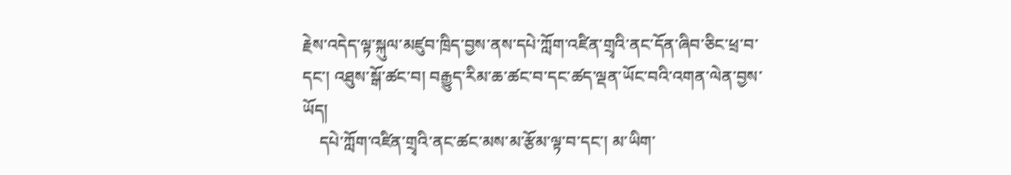རྗེས་འདེད་ལྟ་སྐུལ་མཛུབ་ཁྲིད་བྱས་ནས་དཔེ་ཀློག་འཛིན་གྲྭའི་ནང་དོན་ཞིབ་ཅིང་ཕྲ་བ་དང་། འཐུས་སྒོ་ཚང་བ། བརྒྱུད་རིམ་ཆ་ཚང་བ་དང་ཚད་ལྡན་ཡོང་བའི་འགན་ལེན་བྱས་ཡོད།
    དཔེ་ཀློག་འཛིན་གྲྭའི་ནང་ཚང་མས་མ་རྩོམ་ལྟ་བ་དང་། མ་ཡིག་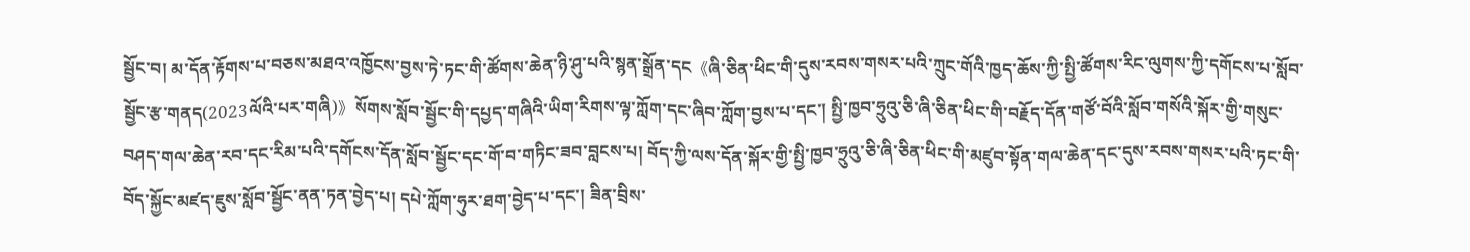སྦྱོང་བ། མ་དོན་རྟོགས་པ་བཅས་མཐའ་འཁྱོངས་བྱས་ཏེ་ཏང་གི་ཚོགས་ཆེན་ཉི་ཤུ་པའི་སྙན་སྒྲོན་དང《ཞི་ཅིན་ཕིང་གི་དུས་རབས་གསར་པའི་ཀྲུང་གོའི་ཁྱད་ཆོས་ཀྱི་སྤྱི་ཚོགས་རིང་ལུགས་ཀྱི་དགོངས་པ་སློབ་སྦྱོང་རྩ་གནད(2023ལོའི་པར་གཞི)》སོགས་སློབ་སྦྱོང་གི་དཔྱད་གཞིའི་ཡིག་རིགས་ལྟ་ཀློག་དང་ཞིབ་ཀློག་བྱས་པ་དང་། སྤྱི་ཁྱབ་ཧྲུའུ་ཅི་ཞི་ཅིན་ཕིང་གི་བརྗོད་དོན་གཙོ་བོའི་སློབ་གསོའི་སྐོར་གྱི་གསུང་བཤད་གལ་ཆེན་རབ་དང་རིམ་པའི་དགོངས་དོན་སློབ་སྦྱོང་དང་གོ་བ་གཏིང་ཟབ་བླངས་པ། བོད་ཀྱི་ལས་དོན་སྐོར་གྱི་སྤྱི་ཁྱབ་ཧྲུའུ་ཅི་ཞི་ཅིན་ཕིང་གི་མཛུབ་སྟོན་གལ་ཆེན་དང་དུས་རབས་གསར་པའི་ཏང་གི་བོད་སྐྱོང་མཛད་ཇུས་སློབ་སྦྱོང་ནན་ཏན་བྱེད་པ། དཔེ་ཀློག་ཧུར་ཐག་བྱེད་པ་དང་། ཟིན་བྲིས་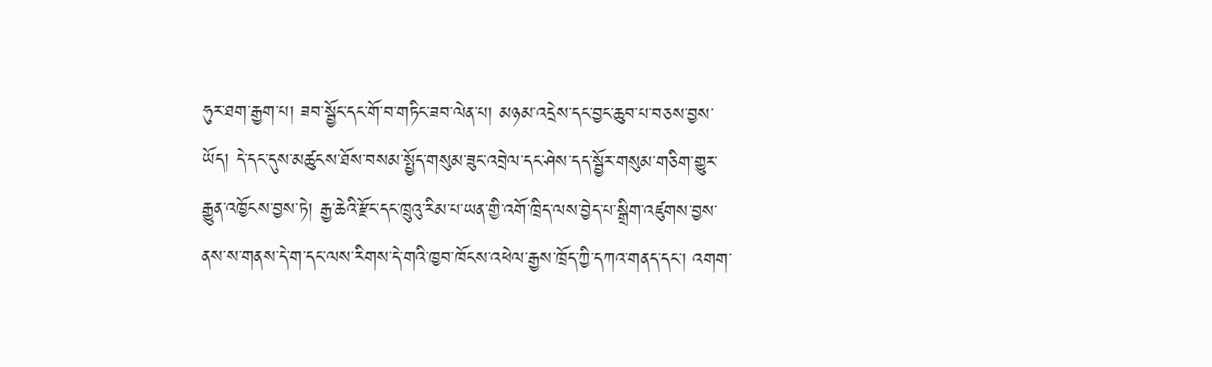ཧུར་ཐག་རྒྱག་པ། ཟབ་སྦྱོང་དང་གོ་བ་གཏིང་ཟབ་ལེན་པ། མཉམ་འདྲེས་དང་བྱང་ཆུབ་པ་བཅས་བྱས་ཡོད། དེ་དང་དུས་མཚུངས་ཐོས་བསམ་སྤྱོད་གསུམ་ཟུང་འབྲེལ་དང་ཤེས་དད་སྦྱོར་གསུམ་གཅིག་གྱུར་རྒྱུན་འཁྱོངས་བྱས་ཏེ། རྒྱ་ཆེའི་རྫོང་དང་ཁྲུའུ་རིམ་པ་ཡན་གྱི་འགོ་ཁྲིད་ལས་བྱེད་པ་སྒྲིག་འཛུགས་བྱས་ནས་ས་གནས་དེ་ག་དང་ལས་རིགས་དེ་གའི་ཁྱབ་ཁོངས་འཕེལ་རྒྱས་ཁྲོད་ཀྱི་དཀའ་གནད་དང་། འགག་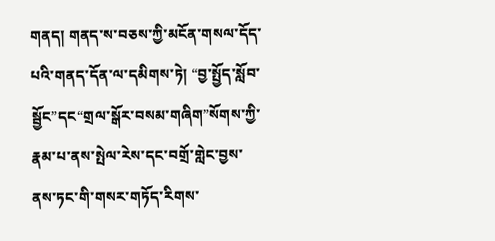གནད། གནད་ས་བཅས་ཀྱི་མངོན་གསལ་དོད་པའི་གནད་དོན་ལ་དམིགས་ཏེ། “བྱ་སྤྱོད་སློབ་སྦྱོང”དང“གྲལ་སྒོར་བསམ་གཞིག”སོགས་ཀྱི་རྣམ་པ་ནས་སྤེལ་རེས་དང་བགྲོ་གླེང་བྱས་ནས་ཏང་གི་གསར་གཏོད་རིགས་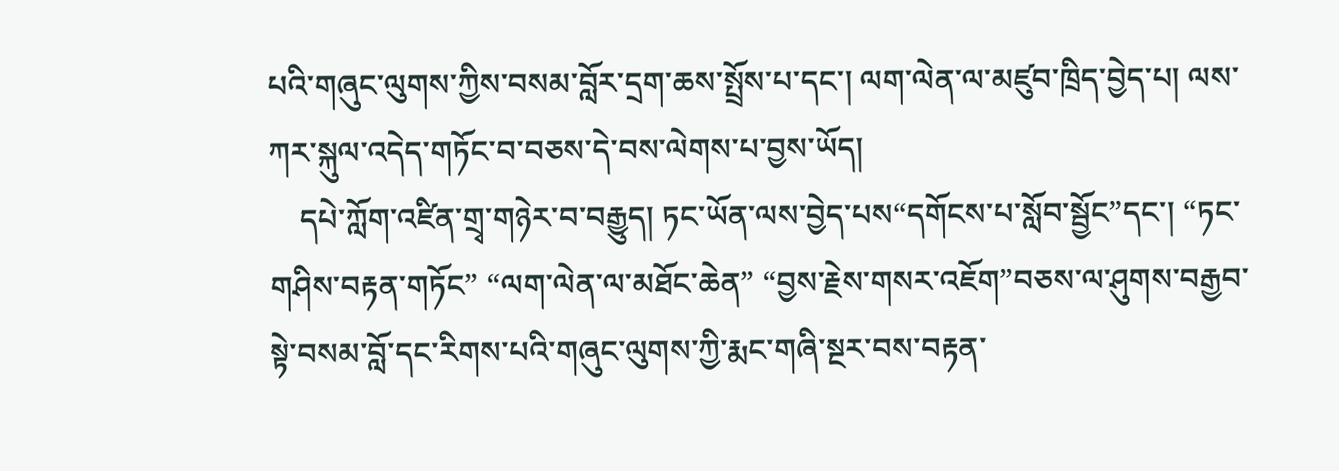པའི་གཞུང་ལུགས་ཀྱིས་བསམ་བློར་དྲག་ཆས་སྤྲོས་པ་དང་། ལག་ལེན་ལ་མཛུབ་ཁྲིད་བྱེད་པ། ལས་ཀར་སྐུལ་འདེད་གཏོང་བ་བཅས་དེ་བས་ལེགས་པ་བྱས་ཡོད།
    དཔེ་ཀློག་འཛིན་གྲྭ་གཉེར་བ་བརྒྱུད། ཏང་ཡོན་ལས་བྱེད་པས“དགོངས་པ་སློབ་སྦྱོང”དང་། “ཏང་གཤིས་བརྟན་གཏོང” “ལག་ལེན་ལ་མཐོང་ཆེན” “བྱས་རྗེས་གསར་འཇོག”བཅས་ལ་ཤུགས་བརྒྱབ་སྟེ་བསམ་བློ་དང་རིགས་པའི་གཞུང་ལུགས་ཀྱི་རྨང་གཞི་སྔར་བས་བརྟན་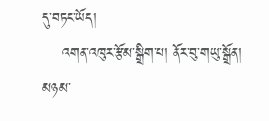དུ་བཏང་ཡོད།
    འགན་འཁུར་རྩོམ་སྒྲིག་པ། ནོར་བུ་གཡུ་སྒྲོན།
མཉམ་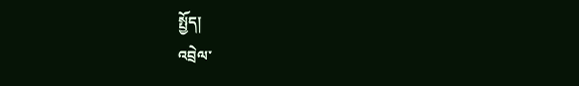སྤྱོད།
འབྲེལ་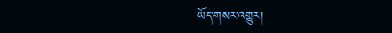ཡོད་གསར་འགྱུར།